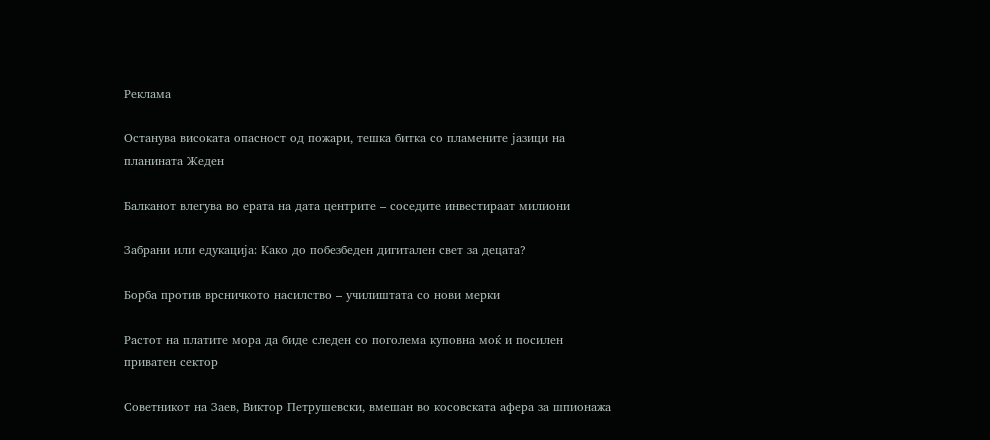Реклама

Останува високата опасност од пожари, тешка битка со пламените јазици на планината Жеден

Балканот влегува во ерата на дата центрите – соседите инвестираат милиони

Забрани или едукација: Како до побезбеден дигитален свет за децата?

Борба против врсничкото насилство – училиштата со нови мерки

Растот на платите мора да биде следен со поголема куповна моќ и посилен приватен сектор

Советникот на Заев, Виктор Петрушевски, вмешан во косовската афера за шпионажа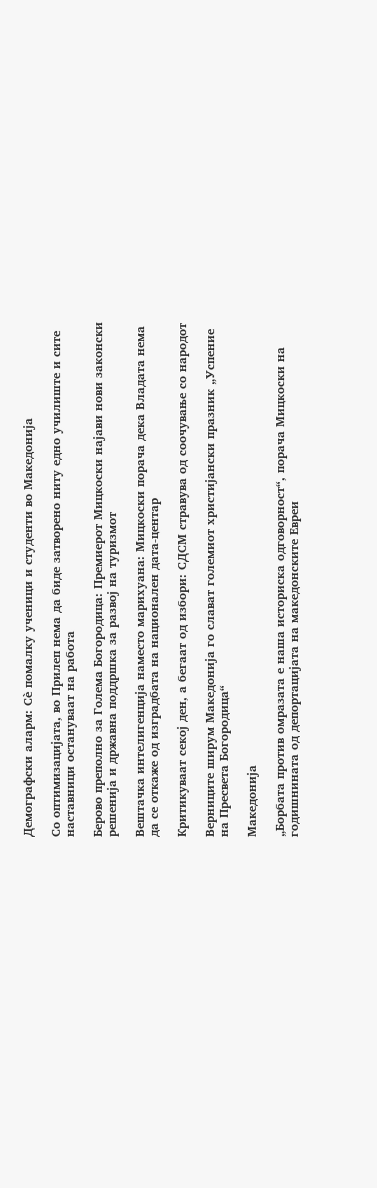Демографски аларм: Сè помалку ученици и студенти во Македонија

Со оптимизацијата, во Прилеп нема да биде затворено ниту едно училиште и сите наставници остануваат на работа

Берово преполно за Голема Богородица: Премиерот Мицкоски најави нови законски решенија и државна поддршка за развој на туризмот

Вештачка интелигенција наместо марихуана: Мицкоски порача дека Владата нема да се откаже од изградбата на национален дата-центар

Критикуваат секој ден, а бегаат од избори: СДСМ стравува од соочување со народот

Верниците ширум Македонија го слават големиот христијански празник „Успение на Пресвета Богородица“

Македонија

„Борбата против омразата е наша историска одговорност“, порача Мицкоски на годишнината од депортацијата на македонските Евреи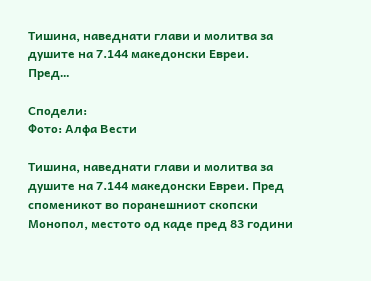Тишина, наведнати глави и молитва за душите на 7.144 македонски Евреи. Пред…

Сподели:
Фото: Алфа Вести

Тишина, наведнати глави и молитва за душите на 7.144 македонски Евреи. Пред споменикот во поранешниот скопски Монопол, местото од каде пред 83 години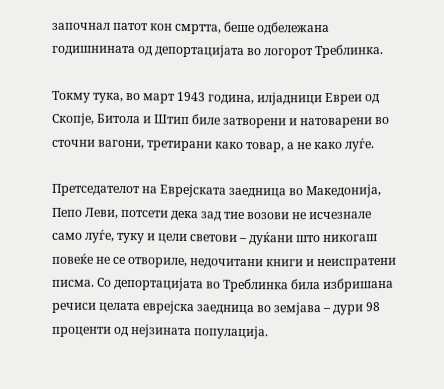започнал патот кон смртта, беше одбележана годишнината од депортацијата во логорот Треблинка.

Токму тука, во март 1943 година, илјадници Евреи од Скопје, Битола и Штип биле затворени и натоварени во сточни вагони, третирани како товар, а не како луѓе.

Претседателот на Еврејската заедница во Македонија, Пепо Леви, потсети дека зад тие возови не исчезнале само луѓе, туку и цели светови – дуќани што никогаш повеќе не се отвориле, недочитани книги и неиспратени писма. Со депортацијата во Треблинка била избришана речиси целата еврејска заедница во земјава – дури 98 проценти од нејзината популација.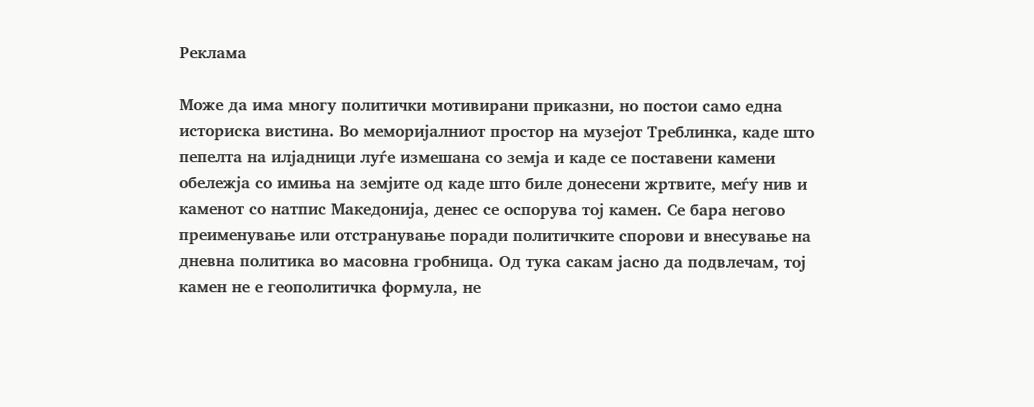Реклама

Може да има многу политички мотивирани приказни, но постои само една историска вистина. Во меморијалниот простор на музејот Треблинка, каде што пепелта на илјадници луѓе измешана со земја и каде се поставени камени обележја со имиња на земјите од каде што биле донесени жртвите, меѓу нив и каменот со натпис Македонија, денес се оспорува тој камен. Се бара негово преименување или отстранување поради политичките спорови и внесување на дневна политика во масовна гробница. Од тука сакам јасно да подвлечам, тој камен не е геополитичка формула, не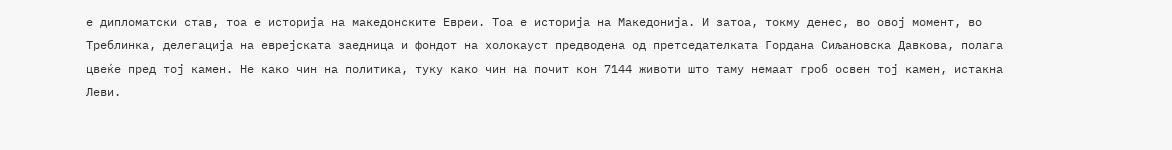е дипломатски став, тоа е историја на македонските Евреи. Тоа е историја на Македонија. И затоа, токму денес, во овој момент, во Треблинка, делегација на еврејската заедница и фондот на холокауст предводена од претседателката Гордана Сиљановска Давкова, полага цвеќе пред тој камен. Не како чин на политика, туку како чин на почит кон 7144 животи што таму немаат гроб освен тој камен, истакна Леви.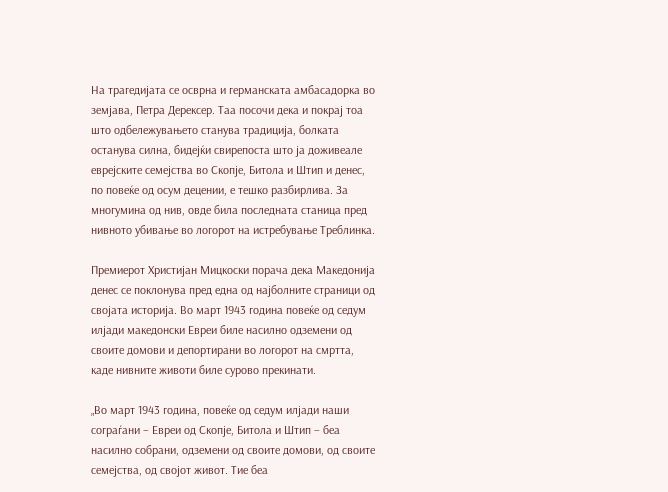На трагедијата се осврна и германската амбасадорка во земјава, Петра Дерексер. Таа посочи дека и покрај тоа што одбележувањето станува традиција, болката останува силна, бидејќи свирепоста што ја доживеале еврејските семејства во Скопје, Битола и Штип и денес, по повеќе од осум децении, е тешко разбирлива. За многумина од нив, овде била последната станица пред нивното убивање во логорот на истребување Треблинка.

Премиерот Христијан Мицкоски порача дека Македонија денес се поклонува пред една од најболните страници од својата историја. Во март 1943 година повеќе од седум илјади македонски Евреи биле насилно одземени од своите домови и депортирани во логорот на смртта, каде нивните животи биле сурово прекинати.

„Во март 1943 година, повеќе од седум илјади наши сограѓани – Евреи од Скопје, Битола и Штип – беа насилно собрани, одземени од своите домови, од своите семејства, од својот живот. Тие беа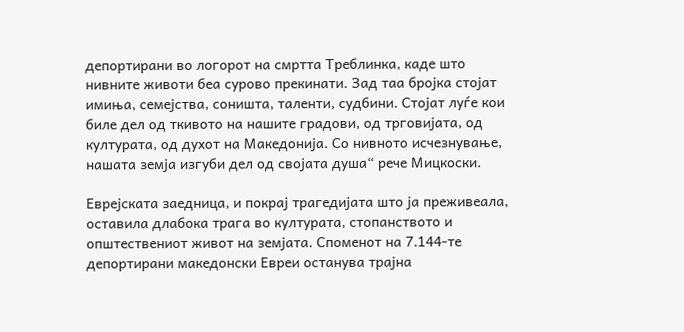депортирани во логорот на смртта Треблинка, каде што нивните животи беа сурово прекинати. Зад таа бројка стојат имиња, семејства, соништа, таленти, судбини. Стојат луѓе кои биле дел од ткивото на нашите градови, од трговијата, од културата, од духот на Македонија. Со нивното исчезнување, нашата земја изгуби дел од својата душа“ рече Мицкоски.

Еврејската заедница, и покрај трагедијата што ја преживеала, оставила длабока трага во културата, стопанството и општествениот живот на земјата. Споменот на 7.144-те депортирани македонски Евреи останува трајна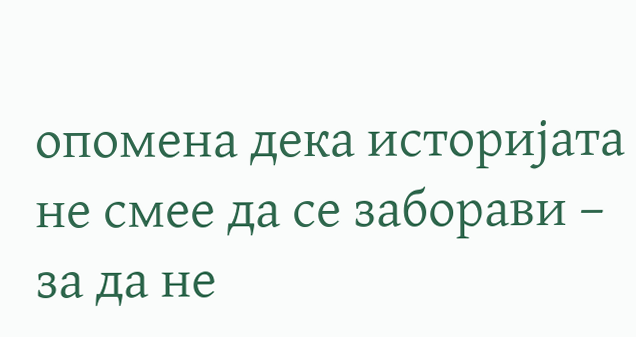опомена дека историјата не смее да се заборави – за да не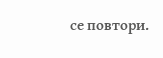се повтори.